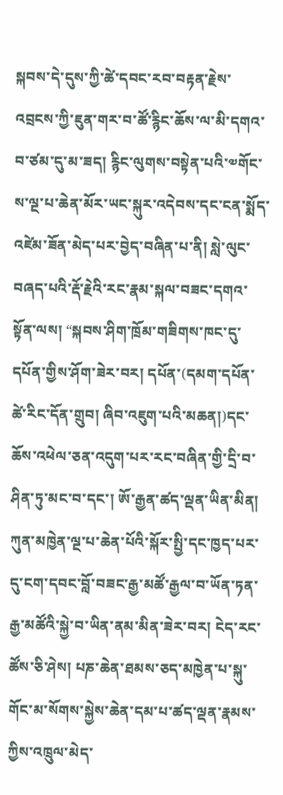སྐབས་དེ་དུས་ཀྱི་ཚེ་དབང་རབ་བརྟན་རྗེས་འབྲངས་ཀྱི་ཇུན་གར་བ་ཚོ་རྙིང་ཆོས་ལ་མི་དགའ་བ་ཙམ་དུ་མ་ཟད། རྙིང་ལུགས་བསྟེན་པའི་༧གོང་ས་ལྔ་པ་ཆེན་མོར་ཡང་སྐུར་འདེབས་དང་ངན་སྨོད་འཛེམ་ཟོན་མེད་པར་བྱེད་བཞིན་པ་ནི། སླེ་ལུང་བཞད་པའི་རྡོ་རྗེའི་རང་རྣམ་སྐལ་བཟང་དགའ་སྟོན་ལས། “སྐབས་ཤིག་ཁྲོམ་གཟིགས་ཁང་དུ་དཔོན་གྱིས་ཤོག་ཟེར་བར། དཔོན་(དམག་དཔོན་ཚེ་རིང་དོན་གྲུབ། ཞིབ་འཇུག་པའི་མཆན།)དང་ཆོས་འཕེལ་ཅན་འདུག་པར་རང་བཞིན་གྱི་དྲི་བ་ཤིན་ཏུ་མང་བ་དང་། ཨོ་རྒྱན་ཚད་ལྡན་ཡིན་མིན། ཀུན་མཁྱེན་ལྔ་པ་ཆེན་པོའི་སྐོར་སྤྱི་དང་ཁྱད་པར་དུ་ངག་དབང་བློ་བཟང་རྒྱ་མཚོ་རྒྱལ་བ་ཡོན་ཏན་རྒྱ་མཚོའི་སྐྱེ་བ་ཡིན་ནམ་མིན་ཟེར་བར། ངེད་རང་ཚོས་ཅི་ཤེས། པཎ་ཆེན་ཐམས་ཅད་མཁྱེན་པ་སྐུ་གོང་མ་སོགས་སྐྱེས་ཆེན་དམ་པ་ཚད་ལྡན་རྣམས་ཀྱིས་འཁྲུལ་མེད་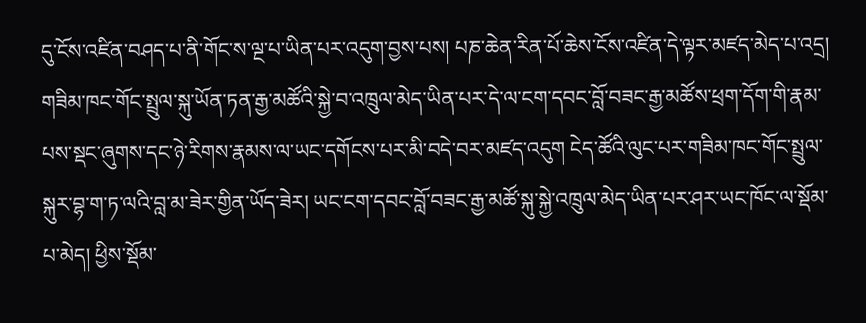དུ་ངོས་འཛིན་བཤད་པ་ནི་གོང་ས་ལྔ་པ་ཡིན་པར་འདུག་བྱས་པས། པཎ་ཆེན་རིན་པོ་ཆེས་ངོས་འཛིན་དེ་ལྟར་མཛད་མེད་པ་འདྲ། གཟིམ་ཁང་གོང་སྤྲུལ་སྐུ་ཡོན་ཏན་རྒྱ་མཚོའི་སྐྱེ་བ་འཁྲུལ་མེད་ཡིན་པར་དེ་ལ་ངག་དབང་བློ་བཟང་རྒྱ་མཚོས་ཕྲག་དོག་གི་རྣམ་པས་སྡང་ཞུགས་དང་ཉེ་རིགས་རྣམས་ལ་ཡང་དགོངས་པར་མི་བདེ་བར་མཛད་འདུག ངེད་ཚོའི་ལུང་པར་གཟིམ་ཁང་གོང་སྤྲུལ་སྐུར་བྷ་ག་ཏ་ལའི་བླ་མ་ཟེར་གྱིན་ཡོད་ཟེར། ཡང་ངག་དབང་བློ་བཟང་རྒྱ་མཚོ་སྐུ་སྐྱེ་འཁྲུལ་མེད་ཡིན་པར་ཤར་ཡང་ཁོང་ལ་སྡོམ་པ་མེད། ཕྱིས་སྡོམ་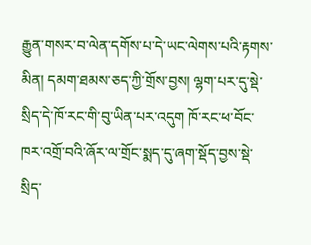རྒྱུན་གསར་བ་ལེན་དགོས་པ་དེ་ཡང་ལེགས་པའི་རྟགས་མིན། དམག་ཐམས་ཅད་ཀྱི་གྲོས་བྱས། ལྷག་པར་དུ་སྡེ་སྲིད་དེ་ཁོ་རང་གི་བུ་ཡིན་པར་འདུག ཁོ་རང་ཕ་བོང་ཁར་འགྲོ་བའི་ཞོར་ལ་གྲོང་སྨད་དུ་ཞག་སྡོད་བྱས་སྡེ་སྲིད་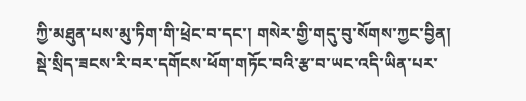ཀྱི་མཐུན་པས་མུ་ཏིག་གི་ཕྲེང་བ་དང་། གསེར་གྱི་གདུ་བུ་སོགས་ཀྱང་བྱིན། སྡེ་སྲིད་ཟངས་རི་བར་དགོངས་ཕོག་གཏོང་བའི་རྩ་བ་ཡང་འདི་ཡིན་པར་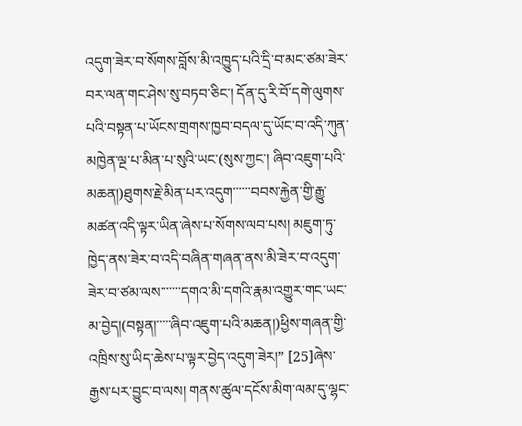འདུག་ཟེར་བ་སོགས་བློས་མི་འཁྱུད་པའི་དྲི་བ་མང་ཙམ་ཟེར་བར་ལན་གང་ཤེས་སུ་བཏབ་ཅིང་། དོན་དུ་རི་བོ་དགེ་ལུགས་པའི་བསྟན་པ་ཡོངས་གྲགས་ཁྱབ་བདལ་དུ་ཡོང་བ་འདི་ཀུན་མཁྱེན་ལྔ་པ་མིན་པ་སུའི་ཡང་(སུས་ཀྱང་། ཞིབ་འཇུག་པའི་མཆན།)ཐུགས་རྗེ་མིན་པར་འདུག་་་་་་བབས་རྐྱེན་གྱི་རྒྱུ་མཚན་འདི་ལྟར་ཡིན་ཞེས་པ་སོགས་ལབ་པས། མཇུག་ཏུ་ཁྱེད་ནས་ཟེར་བ་འདི་བཞིན་གཞན་ནས་མི་ཟེར་བ་འདུག་ཟེར་བ་ཙམ་ལས་་་་་་་དགའ་མི་དགའི་རྣམ་འགྱུར་གང་ཡང་མ་བྱེད།(བསྟན།་་་་་ཞིབ་འཇུག་པའི་མཆན།)ཕྱིས་གཞན་གྱི་འཁྲིས་སུ་ཡིད་ཆེས་པ་ལྟར་བྱེད་འདུག་ཟེར།” [25]ཞེས་རྒྱས་པར་བྱུང་བ་ལས། གནས་ཚུལ་དངོས་མིག་ལམ་དུ་ལྷང་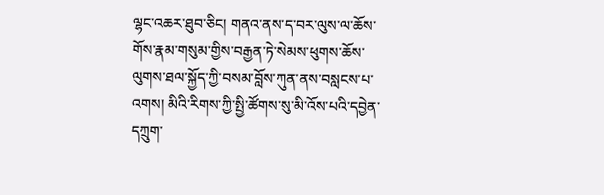ལྷང་འཆར་ཐུབ་ཅིང། གནའ་ནས་ད་བར་ལུས་ལ་ཆོས་གོས་རྣམ་གསུམ་གྱིས་བརྒྱན་ཏེ་སེམས་ཕུགས་ཆོས་ལུགས་ཐལ་སྐྱོད་ཀྱི་བསམ་བློས་ཀུན་ནས་བསླངས་པ་འགས། མིའི་རིགས་ཀྱི་སྤྱི་ཚོགས་སུ་མི་འོས་པའི་དབྱེན་དཀྲུག་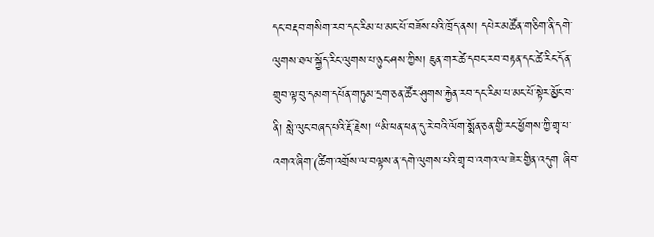དང་བརྡབ་གསིག་རབ་དང་རིམ་པ་མང་པོ་བཟོས་པའི་ཁྲོད་ནས། དཔེར་མཚོན་གཅིག་ནི་དགེ་ལུགས་ཐལ་སྐྱོད་རིང་ལུགས་པ་ཉུང་ཤས་ཀྱིས། ཇུན་གར་ཚེ་དབང་རབ་བརྟན་དང་ཚེ་རིང་དོན་གྲུབ་ལྟ་བུ་དམག་དཔོན་གཏུམ་དྲག་ཅན་ཚོར་ཤུགས་རྐྱེན་རབ་དང་རིམ་པ་མང་པོ་སྟེར་མྱོང་བ་ནི། སླེ་ལུང་བཞད་པའི་རྡོ་རྗེས། “མི་ཕན་ཕན་དུ་རེ་བའི་ལོག་སྨོན་ཅན་གྱི་རང་ཕྱོགས་ཀྱི་གྲྭ་པ་འགའ་ཞིག་(ཚིག་འགྲོས་ལ་བལྟས་ན་དགེ་ལུགས་པའི་གྲྭ་བ་འགའ་ལ་ཟེར་གྱིན་འདུག ཞིབ་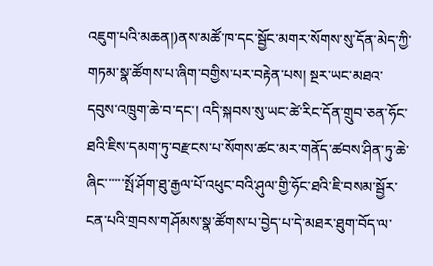འཇུག་པའི་མཆན།)ནས་མཚོ་ཁ་དང་སྦྱོང་མགར་སོགས་སུ་དོན་མེད་ཀྱི་གཏམ་སྣ་ཚོགས་པ་ཞིག་བགྱིས་པར་བརྟེན་པས། སྔར་ཡང་མཐའ་དབུས་འཁྲུག་ཆེ་བ་དང་། འདི་སྐབས་སུ་ཡང་ཚེ་རིང་དོན་གྲུབ་ཅན་ཧོང་ཐའི་ཇིས་དམག་ཏུ་བརྫངས་པ་སོགས་ཚང་མར་གནོད་ཚབས་ཤིན་ཏུ་ཆེ་ཞིང་་་་་་སྤོ་ཤོག་ཐུ་རྒྱལ་པོ་འཕུང་བའི་ཤུལ་གྱི་ཧོང་ཐའི་ཇི་བསམ་སྦྱོར་ངན་པའི་གྲབས་གཤོམས་སྣ་ཚོགས་པ་བྱེད་པ་དེ་མཐར་ཐུག་བོད་ལ་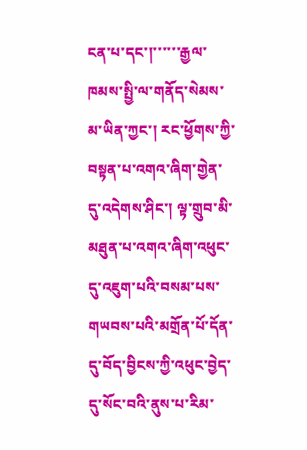ངན་པ་དང་།་་་་་་རྒྱལ་ཁམས་སྤྱི་ལ་གནོད་སེམས་མ་ཡིན་ཀྱང་། རང་ཕྱོགས་ཀྱི་བསྟན་པ་འགའ་ཞིག་གྱེན་དུ་འདེགས་ཤིང་། ལྟ་གྲུབ་མི་མཐུན་པ་འགའ་ཞིག་འཕུང་དུ་འཇུག་པའི་བསམ་པས་གཡབས་པའི་མགྲོན་པོ་དོན་དུ་བོད་བྱིངས་ཀྱི་འཕུང་བྱེད་དུ་སོང་བའི་ནུས་པ་རིམ་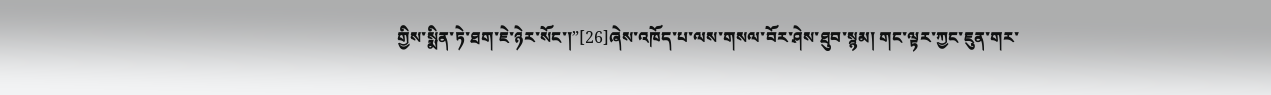གྱིས་སྨིན་ཏེ་ཐག་ཇེ་ཉེར་སོང་།”[26]ཞེས་འཁོད་པ་ལས་གསལ་བོར་ཤེས་ཐུབ་སྙམ། གང་ལྟར་ཀྱང་ཇུན་གར་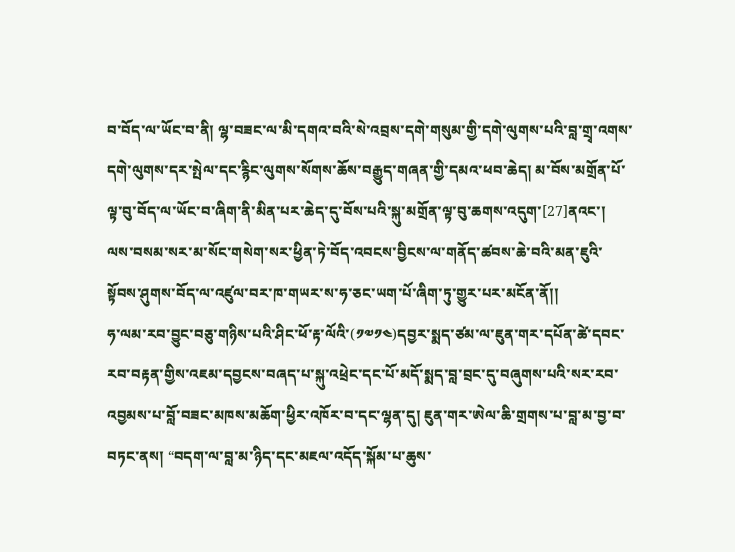བ་བོད་ལ་ཡོང་བ་ནི། ལྷ་བཟང་ལ་མི་དགའ་བའི་སེ་འབྲས་དགེ་གསུམ་གྱི་དགེ་ལུགས་པའི་བླ་གྲྭ་འགས་དགེ་ལུགས་དར་སྤེལ་དང་རྙིང་ལུགས་སོགས་ཆོས་བརྒྱུད་གཞན་གྱི་དམའ་ཕབ་ཆེད། མ་བོས་མགྲོན་པོ་ལྟ་བུ་བོད་ལ་ཡོང་བ་ཞིག་ནི་མིན་པར་ཆེད་དུ་བོས་པའི་སྐུ་མགྲོན་ལྟ་བུ་ཆགས་འདུག་[27]ནའང་། ལས་བསམ་སར་མ་སོང་གསེག་སར་ཕྱིན་ཏེ་བོད་འབངས་བྱིངས་ལ་གནོད་ཚབས་ཆེ་བའི་མན་ཇུའི་སྟོབས་ཤུགས་བོད་ལ་འཛུལ་བར་ཁ་གཡར་ས་ཧ་ཅང་ཡག་པོ་ཞིག་ཏུ་གྱུར་པར་མངོན་ནོ།།
ཧ་ལམ་རབ་བྱུང་བཅུ་གཉིས་པའི་ཤིང་ཕོ་རྟ་ལོའི་(༡༧༡༤)དབྱར་སྨད་ཙམ་ལ་ཇུན་གར་དཔོན་ཚེ་དབང་རབ་བརྟན་གྱིས་འཇམ་དབྱངས་བཞད་པ་སྐུ་འཕྲེང་དང་པོ་མདོ་སྨད་བླ་བྲང་དུ་བཞུགས་པའི་སར་རབ་འབྱམས་པ་བློ་བཟང་མཁས་མཆོག་ཕྱིར་འཁོར་བ་དང་ལྷན་དུ། ཇུན་གར་ཨེལ་ཆི་གྲགས་པ་བླ་མ་བྱ་བ་བཏང་ནས། “བདག་ལ་བླ་མ་ཉིད་དང་མཇལ་འདོད་སྐོམ་པ་ཆུས་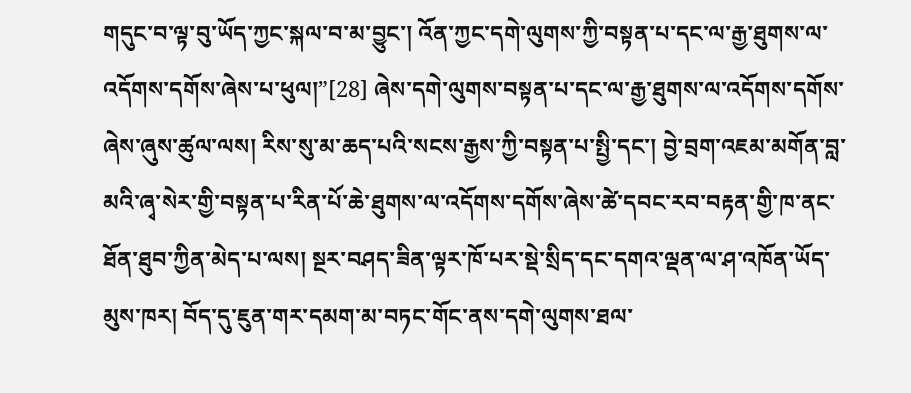གདུང་བ་ལྟ་བུ་ཡོད་ཀྱང་སྐལ་བ་མ་བྱུང་། འོན་ཀྱང་དགེ་ལུགས་ཀྱི་བསྟན་པ་དང་ལ་རྒྱ་ཐུགས་ལ་འདོགས་དགོས་ཞེས་པ་ཕུལ།”[28] ཞེས་དགེ་ལུགས་བསྟན་པ་དང་ལ་རྒྱ་ཐུགས་ལ་འདོགས་དགོས་ཞེས་ཞུས་ཚུལ་ལས། རིས་སུ་མ་ཆད་པའི་སངས་རྒྱས་ཀྱི་བསྟན་པ་སྤྱི་དང་། བྱེ་བྲག་འཇམ་མགོན་བླ་མའི་ཞྭ་སེར་གྱི་བསྟན་པ་རིན་པོ་ཆེ་ཐུགས་ལ་འདོགས་དགོས་ཞེས་ཚེ་དབང་རབ་བརྟན་གྱི་ཁ་ནང་ཐོན་ཐུབ་ཀྱིན་མེད་པ་ལས། སྔར་བཤད་ཟིན་ལྟར་ཁོ་པར་སྡེ་སྲིད་དང་དགའ་ལྡན་ལ་ཤ་འཁོན་ཡོད་མུས་ཁར། བོད་དུ་ཇུན་གར་དམག་མ་བཏང་གོང་ནས་དགེ་ལུགས་ཐལ་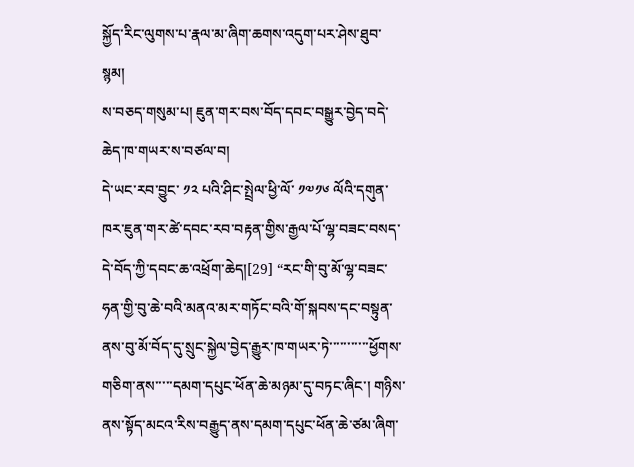སྐྱོད་རིང་ལུགས་པ་རྣལ་མ་ཞིག་ཆགས་འདུག་པར་ཤེས་ཐུབ་སྙམ།
ས་བཅད་གསུམ་པ། ཇུན་གར་བས་བོད་དབང་བསྒྱུར་བྱེད་བདེ་ཆེད་ཁ་གཡར་ས་བཙལ་བ།
དེ་ཡང་རབ་བྱུང་ ༡༢ པའི་ཤིང་སྤྲེལ་ཕྱི་ལོ་ ༡༧༡༦ ལོའི་དགུན་ཁར་ཇུན་གར་ཚེ་དབང་རབ་བརྟན་གྱིས་རྒྱལ་པོ་ལྷ་བཟང་བསད་དེ་བོད་ཀྱི་དབང་ཆ་འཕྲོག་ཆེད།[29] “རང་གི་བུ་མོ་ལྷ་བཟང་ཧན་གྱི་བུ་ཆེ་བའི་མནའ་མར་གཏོང་བའི་གོ་སྐབས་དང་བསྟུན་ནས་བུ་མོ་བོད་དུ་སྲུང་སྐྱེལ་བྱེད་རྒྱུར་ཁ་གཡར་ཏེ་་་་་་་་་་་ཕྱོགས་གཅིག་ནས་་་་་དམག་དཔུང་ཕོན་ཆེ་མཉམ་དུ་བཏང་ཞིང་། གཉིས་ནས་སྟོད་མངའ་རིས་བརྒྱུད་ནས་དམག་དཔུང་ཕོན་ཆེ་ཙམ་ཞིག་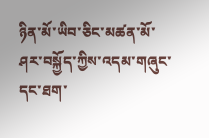ཉིན་མོ་ཡིབ་ཅིང་མཚན་མོ་ཤར་བསྐྱོད་ཀྱིས་འདམ་གཞུང་དང་ཐག་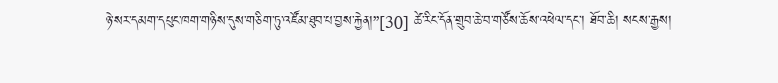ཉེ་སར་དམག་དཔུང་ཁག་གཉིས་དུས་གཅིག་ཏུ་འཛོམ་ཐུབ་པ་བྱས་རྐྱེན།”[30] ཚེ་རིང་དོན་གྲུབ་ཆེ་བ་གཙོས་ཆོས་འཕེལ་དང་། ཐོབ་ཆི། སངས་རྒྱས།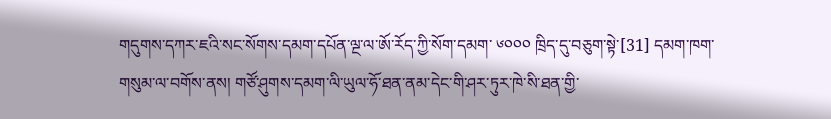གདུགས་དཀར་ཇའི་སང་སོགས་དམག་དཔོན་ལྔ་ལ་ཨོ་རོད་ཀྱི་སོག་དམག་ ༦༠༠༠ ཁྲིད་དུ་བཅུག་སྟེ་[31] དམག་ཁག་གསུམ་ལ་བགོས་ནས། གཙོ་ཤུགས་དམག་ལི་ཡུལ་ཧོ་ཐན་ནམ་དེང་གི་ཤར་ཏུར་ཁེ་སི་ཐན་གྱི་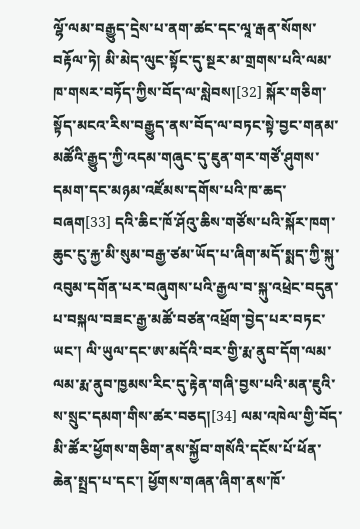ལྷོ་ལམ་བརྒྱུད་དྲེས་པ་ནག་ཚང་དང་ལཱ་རྒན་སོགས་བརྟོལ་ཏེ། མི་མེད་ལུང་སྟོང་དུ་སྔར་མ་གྲགས་པའི་ལམ་ཁ་གསར་བཏོད་ཀྱིས་བོད་ལ་སླེབས།[32] སྐོར་གཅིག་སྟོད་མངའ་རིས་བརྒྱུད་ནས་བོད་ལ་བཏང་སྟེ་བྱང་གནམ་མཚོའི་རྒྱུད་ཀྱི་འདམ་གཞུང་དུ་ཇུན་གར་གཙོ་ཤུགས་དམག་དང་མཉམ་འཛོམས་དགོས་པའི་ཁ་ཆད་བཞག[33] དའི་ཆིང་ཁོ་ཤོའུ་ཆིས་གཙོས་པའི་སྐོར་ཁག་ཆུང་ངུ་རྐྱ་མི་སུམ་བརྒྱ་ཙམ་ཡོད་པ་ཞིག་མདོ་སྨད་ཀྱི་སྐུ་འབུམ་དགོན་པར་བཞུགས་པའི་རྒྱལ་བ་སྐུ་འཕྲེང་བདུན་པ་བསྐལ་བཟང་རྒྱ་མཚོ་བཙན་འཕྲོག་བྱེད་པར་བཏང་ཡང་། ལི་ཡུལ་དང་ཨ་མདོའི་བར་གྱི་རྨ་ནུབ་དོག་ལམ་ལམ་རྨ་ནུབ་ཁྱམས་རིང་དུ་རྟེན་གཞི་བྱས་པའི་མན་ཇུའི་ས་སྲུང་དམག་གིས་ཚར་བཅད།[34] ལམ་འཁེལ་གྱི་བོད་མི་ཚོར་ཕྱོགས་གཅིག་ནས་སྐྱོབ་གསོའི་དངོས་པོ་ཕོན་ཆེན་སྤྲད་པ་དང་། ཕྱོགས་གཞན་ཞིག་ནས་ཁོ་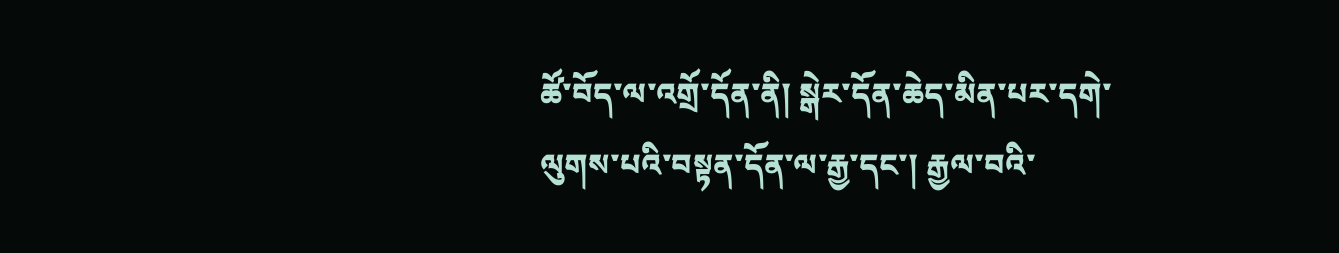ཚོ་བོད་ལ་འགྲོ་དོན་ནི། སྒེར་དོན་ཆེད་མིན་པར་དགེ་ལུགས་པའི་བསྟན་དོན་ལ་རྒྱ་དང་། རྒྱལ་བའི་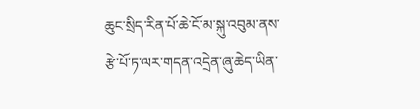ཆུང་སྲིད་རིན་པོ་ཆེ་ངོ་མ་སྐུ་འབུམ་ནས་རྩེ་པོ་ཏ་ལར་གདན་འདྲེན་ཞུ་ཆེད་ཡིན་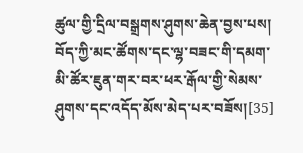ཚུལ་གྱི་དྲིལ་བསྒྲགས་ཤུགས་ཆེན་བྱས་པས། བོད་ཀྱི་མང་ཚོགས་དང་ལྷ་བཟང་གི་དམག་མི་ཚོར་ཇུན་གར་བར་ཕར་རྒོལ་གྱི་སེམས་ཤུགས་དང་འདོད་མོས་མེད་པར་བཟོས།[35]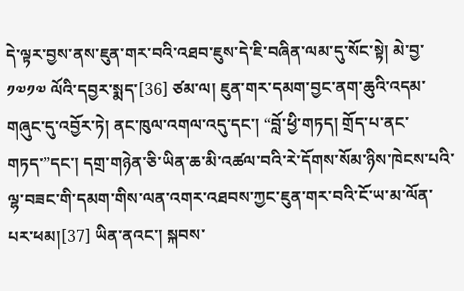དེ་ལྟར་བྱས་ནས་ཇུན་གར་བའི་འཐབ་ཇུས་དེ་ཇི་བཞིན་ལམ་དུ་སོང་སྟེ། མེ་བྱ་ ༡༧༡༧ ལོའི་དབྱར་སྨད་[36] ཙམ་ལ། ཇུན་གར་དམག་བྱང་ནག་ཆུའི་འདམ་གཞུང་དུ་འབྱོར་ཏེ། ནང་ཁུལ་འགལ་འདུ་དང་། “བློ་ཕྱི་གཏད། གྲོད་པ་ནང་གཏད་”དང་། དགྲ་གཉེན་ཅི་ཡིན་ཆ་མི་འཚལ་བའི་རེ་དོགས་སོམ་ཉིས་ཁེངས་པའི་ལྷ་བཟང་གི་དམག་གིས་ལན་འགར་འཐབས་ཀྱང་ཇུན་གར་བའི་ངོ་ཡ་མ་ལོན་པར་ཕམ།[37] ཡིན་ནའང་། སྐབས་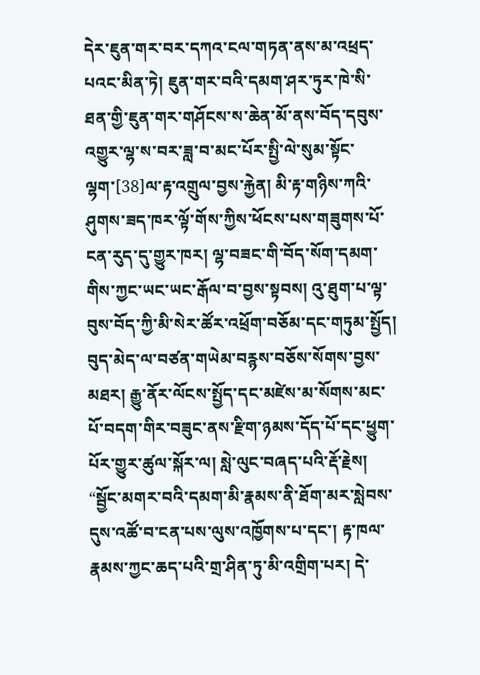དེར་ཇུན་གར་བར་དཀའ་ངལ་གཏན་ནས་མ་འཕྲད་པའང་མིན་ཏེ། ཇུན་གར་བའི་དམག་ཤར་ཏུར་ཁེ་སི་ཐན་གྱི་ཇུན་གར་གཤོངས་ས་ཆེན་མོ་ནས་བོད་དབུས་འགྱུར་ལྷ་ས་བར་ཟླ་བ་མང་པོར་སྤྱི་ལེ་སུམ་སྟོང་ལྷག་[38]ལ་རྟ་འགྲུལ་བྱས་རྐྱེན། མི་རྟ་གཉིས་ཀའི་ཤུགས་ཟད་ཁར་ལྟོ་གོས་ཀྱིས་ཕོངས་པས་གཟུགས་པོ་ངན་རུད་དུ་གྱུར་ཁར། ལྷ་བཟང་གི་བོད་སོག་དམག་གིས་ཀྱང་ཡང་ཡང་རྒོལ་བ་བྱས་སྟབས། འུ་ཐུག་པ་ལྟ་བུས་བོད་ཀྱི་མི་སེར་ཚོར་འཕྲོག་བཅོམ་དང་གཏུམ་སྤྱོད། བུད་མེད་ལ་བཙན་གཡེམ་བརྙས་བཅོས་སོགས་བྱས་མཐར། རྒྱུ་ནོར་ལོངས་སྤྱོད་དང་མཛེས་མ་སོགས་མང་པོ་བདག་གིར་བཟུང་ནས་རྫིག་ཉམས་དོད་པོ་དང་ཕྱུག་པོར་གྱུར་ཚུལ་སྐོར་ལ། སླེ་ལུང་བཞད་པའི་རྡོ་རྗེས། “སྦྱོང་མགར་བའི་དམག་མི་རྣམས་ནི་ཐོག་མར་སླེབས་དུས་འཚོ་བ་ངན་པས་ལུས་འཁྱོགས་པ་དང་། རྟ་ཁལ་རྣམས་ཀྱང་ཆད་པའི་གྲ་ཤིན་ཏུ་མི་འགྲིག་པར། དེ་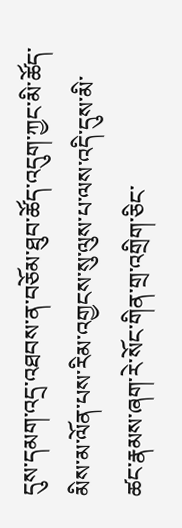དུས་དམག་འདྲ་འཐབས་ན་བཅོམ་ཐུབ་ཚོད་འདུག་ཀྱང་མི་ཚོད་མིས་མ་ལོན་པས་རིམ་འགྱངས་སུ་ལུས་པ་ལས་འདི་དུས་མི་ཚང་རྣམས་ཞག་རེ་སོང་གིན་གྲ་འགྲིག་ཅིང་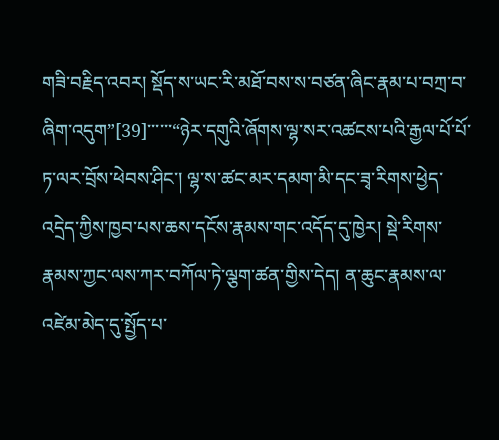གཟི་བརྗིད་འབར། སྡོད་ས་ཡང་རི་མཐོ་བས་ས་བཙན་ཞིང་རྣམ་པ་བཀྲ་བ་ཞིག་འདུག”[39]་་་་་་“ཉེར་དགུའི་ཞོགས་ལྷ་སར་འཚངས་པའི་རྒྱལ་པོ་པོ་ཏ་ལར་བྲོས་ཕེབས་ཤིང་། ལྷ་ས་ཚང་མར་དམག་མི་དང་ཟྭ་རིགས་ཕྱེད་འདྲེད་ཀྱིས་ཁྱབ་པས་ཆས་དངོས་རྣམས་གང་འདོད་དུ་ཁྱེར། སྡེ་རིགས་རྣམས་ཀྱང་ལས་ཀར་བཀོལ་ཏེ་ལྕག་ཚན་གྱིས་དེད། ན་ཆུང་རྣམས་ལ་འཛེམ་མེད་དུ་སྤྱོད་པ་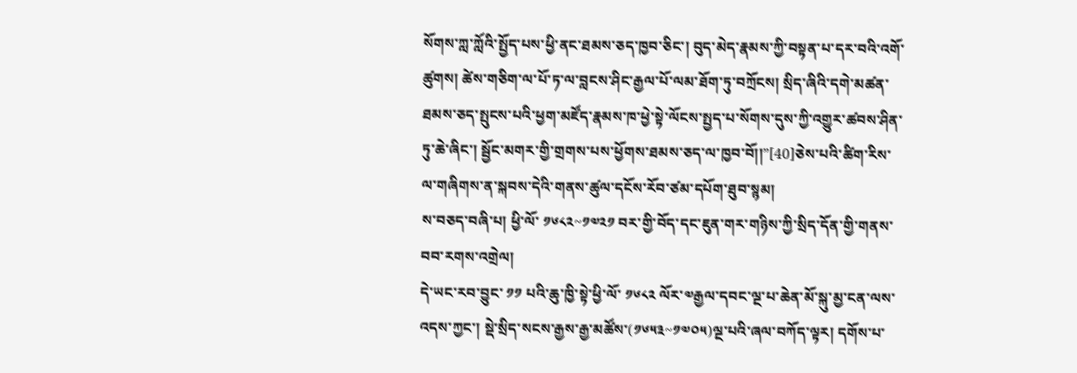སོགས་ཀླ་ཀློའི་སྤྱོད་པས་ཕྱི་ནང་ཐམས་ཅད་ཁྱབ་ཅིང་། བུད་མེད་རྣམས་ཀྱི་བསྟན་པ་དར་བའི་འགོ་ཚུགས། ཚེས་གཅིག་ལ་པོ་ཏ་ལ་བླངས་ཤིང་རྒྱལ་པོ་ལམ་ཐོག་ཏུ་བཀྲོངས། སྲིད་ཞིའི་དགེ་མཚན་ཐམས་ཅད་སྤུངས་པའི་ཕྱག་མཛོད་རྣམས་ཁ་ཕྱེ་སྟེ་ལོངས་སྤྱད་པ་སོགས་དུས་ཀྱི་འགྱུར་ཚབས་ཤིན་ཏུ་ཆེ་ཞིང་། སྦྱོང་མགར་གྱི་གྲགས་པས་ཕྱོགས་ཐམས་ཅད་ལ་ཁྱབ་བོ།།”[40]ཅེས་པའི་ཚིག་རིས་ལ་གཞིགས་ན་སྐབས་དེའི་གནས་ཚུལ་དངོས་རོབ་ཙམ་དཔོག་ཐུབ་སྙམ།
ས་བཅད་བཞི་པ། ཕྱི་ལོ་ ༡༦༨༢~༡༧༢༡ བར་གྱི་བོད་དང་ཇུན་གར་གཉིས་ཀྱི་སྲིད་དོན་གྱི་གནས་བབ་རགས་འགྲེལ།
དེ་ཡང་རབ་བྱུང་ ༡༡ པའི་ཆུ་ཁྱི་སྟེ་ཕྱི་ལོ་ ༡༦༨༢ ལོར་༧རྒྱལ་དབང་ལྔ་པ་ཆེན་མོ་སྐུ་མྱ་ངན་ལས་འདས་ཀྱང་། སྡེ་སྲིད་སངས་རྒྱས་རྒྱ་མཚོས་(༡༦༥༣~༡༧༠༥)ལྔ་པའི་ཞལ་བཀོད་ལྟར། དགོས་པ་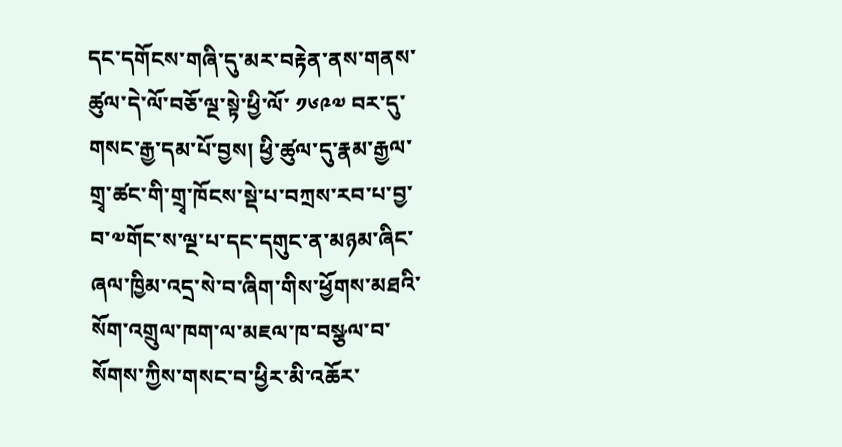དང་དགོངས་གཞི་དུ་མར་བརྟེན་ནས་གནས་ཚུལ་དེ་ལོ་བཅོ་ལྔ་སྟེ་ཕྱི་ལོ་ ༡༦༩༧ བར་དུ་གསང་རྒྱ་དམ་པོ་བྱས། ཕྱི་ཚུལ་དུ་རྣམ་རྒྱལ་གྲྭ་ཚང་གི་གྲྭ་ཁོངས་སྡེ་པ་བཀྲས་རབ་པ་བྱ་བ་༧གོང་ས་ལྔ་པ་དང་དགུང་ན་མཉམ་ཞིང་ཞལ་ཁྱིམ་འདྲ་སེ་བ་ཞིག་གིས་ཕྱོགས་མཐའི་སོག་འགྲུལ་ཁག་ལ་མཇལ་ཁ་བསྩལ་བ་སོགས་ཀྱིས་གསང་བ་ཕྱིར་མི་འཆོར་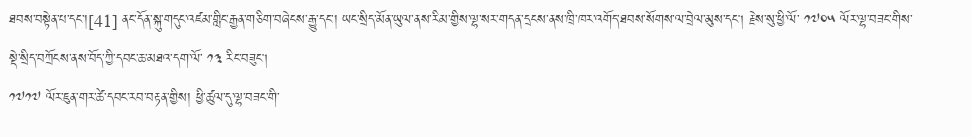ཐབས་བསྟེན་པ་དང་།[41] ནང་དོན་སྐུ་གདུང་འཛམ་གླིང་རྒྱན་གཅིག་བཞེངས་རྒྱུ་དང་། ཡང་སྲིད་མོན་ཡུལ་ནས་རིམ་གྱིས་ལྷ་སར་གདན་དྲངས་ནས་ཁྲི་ཁར་འགོད་ཐབས་སོགས་ལ་བྲེལ་མུས་དང། རྗེས་སུ་ཕྱི་ལོ་ ༡༧༠༥ ལོར་ལྷ་བཟང་གིས་སྡེ་སྲིད་བཀྲོངས་ནས་བོད་ཀྱི་དབང་ཆ་མཐའ་དག་ལོ་ ༡༣ རིང་བཟུང།
༡༧༡༧ ལོར་ཇུན་གར་ཚེ་དབང་རབ་བརྟན་གྱིས། ཕྱི་ཚུལ་དུ་ལྷ་བཟང་གི་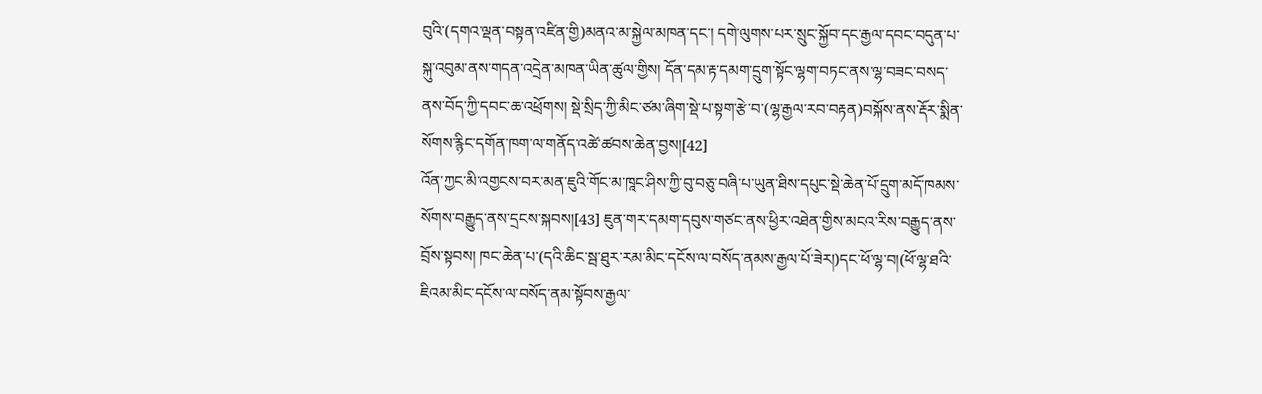བུའི་(དགའ་ལྡན་བསྟན་འཛིན་གྱི)མནའ་མ་སྐྱེལ་མཁན་དང་། དགེ་ལུགས་པར་སྲུང་སྐྱོབ་དང་རྒྱལ་དབང་བདུན་པ་སྐུ་འབུམ་ནས་གདན་འདྲེན་མཁན་ཡིན་ཚུལ་གྱིས། དོན་དམ་རྟ་དམག་དྲུག་སྟོང་ལྷག་བཏང་ནས་ལྷ་བཟང་བསད་ནས་བོད་ཀྱི་དབང་ཆ་འཕྲོགས། སྡེ་སྲིད་ཀྱི་མིང་ཙམ་ཞིག་སྡེ་པ་སྟག་རྩེ་བ་(ལྷ་རྒྱལ་རབ་བརྟན)བསྐོས་ནས་རྡོར་སྨིན་སོགས་རྙིང་དགོན་ཁག་ལ་གནོད་འཚེ་ཚབས་ཆེན་བྱས།[42]
འོན་ཀྱང་མི་འགྱངས་བར་མན་ཇུའི་གོང་མ་ཁཱང་ཤིས་ཀྱི་བུ་བཅུ་བཞི་པ་ཡུན་ཐིས་དཔུང་སྡེ་ཆེན་པོ་དྲུག་མདོ་ཁམས་སོགས་བརྒྱུད་ནས་དྲངས་སྐབས།[43] ཇུན་གར་དམག་དབུས་གཙང་ནས་ཕྱིར་འཐེན་གྱིས་མངའ་རིས་བརྒྱུད་ནས་བྲོས་སྟབས། ཁང་ཆེན་པ་(དའི་ཆིང་སྦ་ཐུར་རམ་མིང་དངོས་ལ་བསོད་ནམས་རྒྱལ་པོ་ཟེར།)དང་ཕོ་ལྷ་བ།(ཕོ་ལྷ་ཐའི་ཇིའམ་མིང་དངོས་ལ་བསོད་ནམ་སྟོབས་རྒྱལ་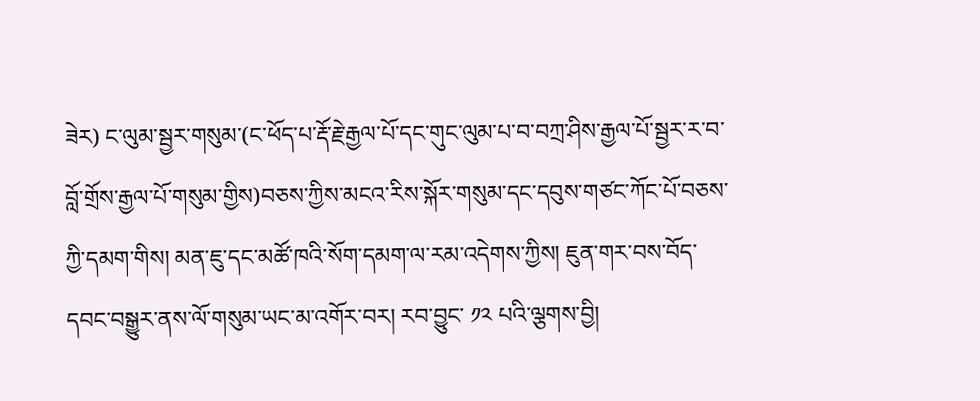ཟེར) ང་ལུམ་སྦྱར་གསུམ་(ང་ཕོད་པ་རྡོ་རྗེ་རྒྱལ་པོ་དང་གུང་ལུམ་པ་བ་བཀྲ་ཤིས་རྒྱལ་པོ་སྦྱར་ར་བ་བློ་གྲོས་རྒྱལ་པོ་གསུམ་གྱིས)བཅས་ཀྱིས་མངའ་རིས་སྐོར་གསུམ་དང་དབུས་གཙང་ཀོང་པོ་བཅས་ཀྱི་དམག་གིས། མན་ཇུ་དང་མཚོ་ཁའི་སོག་དམག་ལ་རམ་འདེགས་ཀྱིས། ཇུན་གར་བས་བོད་དབང་བསྒྱུར་ནས་ལོ་གསུམ་ཡང་མ་འགོར་བར། རབ་བྱུང་ ༡༢ པའི་ལྕགས་བྱི།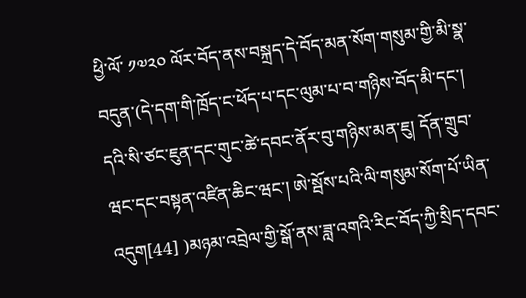ཕྱི་ལོ་ ༡༧༢༠ ལོར་བོད་ནས་བསྐྲད་དེ་བོད་མན་སོག་གསུམ་གྱི་མི་སྣ་བདུན་(དེ་དག་གི་ཁྲོད་ང་ཕོད་པ་དང་ལུམ་པ་བ་གཉིས་བོད་མི་དང་། དའི་སི་ཙང་ཇུན་དང་གུང་ཚེ་དབང་ནོར་བུ་གཉིས་མན་ཇུ། དོན་གྲུབ་ཝང་དང་བསྟན་འཛིན་ཆིང་ཝང་། ཨེ་སྦོས་པའི་ལི་གསུམ་སོག་པོ་ཡིན་འདུག[44] )མཉམ་འབྲེལ་གྱི་སྒོ་ནས་ཟླ་འགའི་རིང་བོད་ཀྱི་སྲིད་དབང་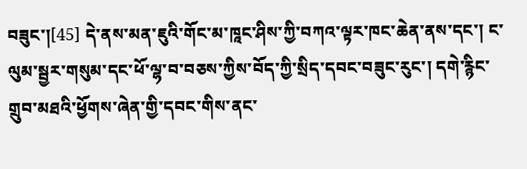བཟུང་།[45] དེ་ནས་མན་ཇུའི་གོང་མ་ཁཱང་ཤིས་ཀྱི་བཀའ་ལྟར་ཁང་ཆེན་ནས་དང་། ང་ལུམ་སྦྱར་གསུམ་དང་ཕོ་ལྷ་བ་བཅས་ཀྱིས་བོད་ཀྱི་སྲིད་དབང་བཟུང་རུང་། དགེ་རྙིང་གྲུབ་མཐའི་ཕྱོགས་ཞེན་གྱི་དབང་གིས་ནང་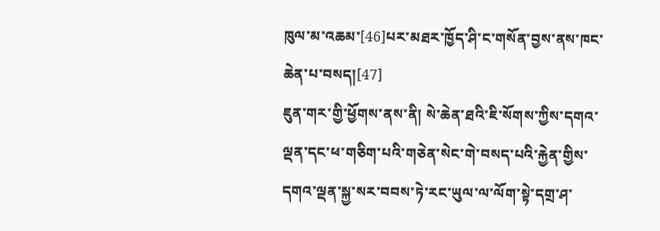ཁུལ་མ་འཆམ་[46]པར་མཐར་ཁྱོད་ཤི་ང་གསོན་བྱས་ནས་ཁང་ཆེན་པ་བསད།[47]
ཇུན་གར་གྱི་ཕྱོགས་ནས་ནི། སེ་ཆེན་ཐའི་ཇི་སོགས་ཀྱིས་དགའ་ལྡན་དང་ཕ་གཅིག་པའི་གཅེན་སེང་གེ་བསད་པའི་རྐྱེན་གྱིས་དགའ་ལྡན་སྐྱ་སར་བབས་ཏེ་རང་ཡུལ་ལ་ལོག་སྟེ་དགྲ་ཤ་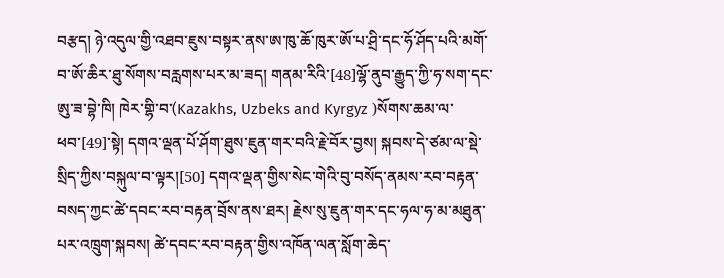བརྩད། ཉེ་འདུལ་གྱི་འཐབ་ཇུས་བསྟར་ནས་ཨ་ཁུ་ཆོ་ཁུར་ཨོ་པ་ཤྲི་དང་ཧོ་ཤོད་པའི་མགོ་བ་ཨོ་ཆིར་ཐུ་སོགས་བརླགས་པར་མ་ཟད། གནམ་རིའི་[48]ལྷོ་ནུབ་རྒྱུད་ཀྱི་ཧ་སག་དང་ཨུ་ཟ་བྷེ་ཁི། ཁེར་གྷི་བ་(Kazakhs, Uzbeks and Kyrgyz )སོགས་ཆམ་ལ་ཕབ་[49]་སྟེ། དགའ་ལྡན་པོ་ཤོག་ཐུས་ཇུན་གར་བའི་རྗེ་བོར་བྱས། སྐབས་དེ་ཙམ་ལ་སྡེ་སྲིད་ཀྱིས་བསྐུལ་བ་ལྟར།[50] དགའ་ལྡན་གྱིས་སེང་གེའི་བུ་བསོད་ནམས་རབ་བརྟན་བསད་ཀྱང་ཚེ་དབང་རབ་བརྟན་བྲོས་ནས་ཐར། རྗེས་སུ་ཇུན་གར་དང་ཧལ་ཧ་མ་མཐུན་པར་འཁྲུག་སྐབས། ཚེ་དབང་རབ་བརྟན་གྱིས་འཁོན་ལན་སློག་ཆེད་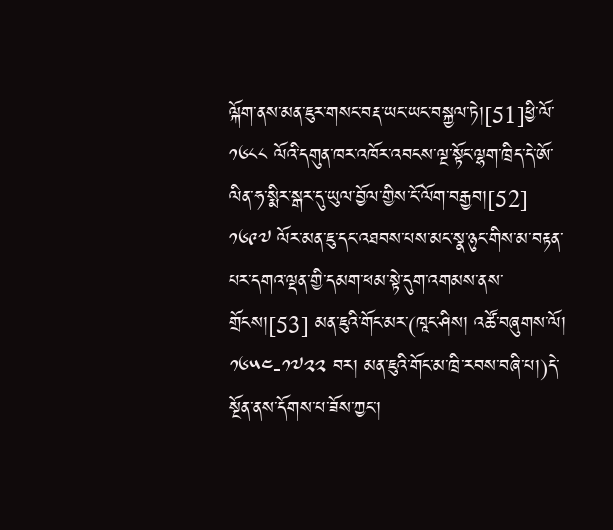ལྐོག་ནས་མན་ཇུར་གསང་བརྡ་ཡང་ཡང་བསྐྱལ་ཏེ།[51]ཕྱི་ལོ་ ༡༦༨༨ ལོའི་དགུན་ཁར་འཁོར་འབངས་ལྔ་སྟོང་ལྷག་ཁྲིད་དེ་ཨོ་ལིན་ཧ་སྨིར་སྒར་དུ་ཡུལ་བྱོལ་གྱིས་ངོ་ལོག་བརྒྱབ།[52] ༡༦༩༧ ལོར་མན་ཇུ་དང་འཐབས་པས་མང་སྣ་ཉུང་གིས་མ་བརྟན་པར་དགའ་ལྡན་གྱི་དམག་ཕམ་སྟེ་དུག་འགམས་ནས་གྲོངས།[53] མན་ཇུའི་གོང་མར་(ཁཱང་ཤིས། འཚོ་བཞུགས་ལོ། ༡༦༥༤-༡༧༢༢ བར། མན་ཇུའི་གོང་མ་ཁྲི་རབས་བཞི་པ།)དེ་སྔོན་ནས་དོགས་པ་ཟོས་ཀྱང་།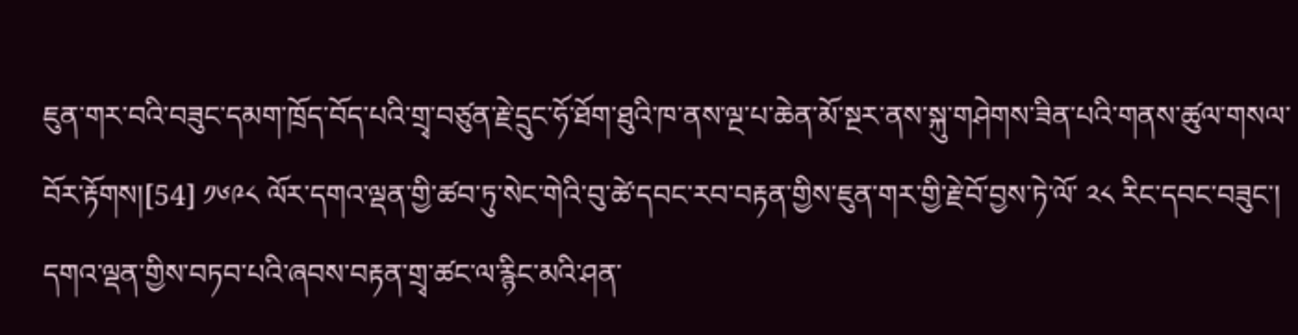ཇུན་གར་བའི་བཟུང་དམག་ཁྲོད་བོད་པའི་གྲྭ་བཙུན་རྗེ་དྲུང་ཧོ་ཐོག་ཐུའི་ཁ་ནས་ལྔ་པ་ཆེན་མོ་སྔར་ནས་སྐུ་གཤེགས་ཟིན་པའི་གནས་ཚུལ་གསལ་བོར་རྟོགས།[54] ༡༦༩༨ ལོར་དགའ་ལྡན་གྱི་ཚབ་ཏུ་སེང་གེའི་བུ་ཚེ་དབང་རབ་བརྟན་གྱིས་ཇུན་གར་གྱི་རྗེ་བོ་བྱས་ཏེ་ལོ་ ༢༨ རིང་དབང་བཟུང་།
དགའ་ལྡན་གྱིས་བཏབ་པའི་ཞབས་བརྟན་གྲྭ་ཚང་ལ་རྙིང་མའི་ཤན་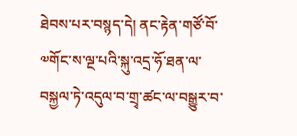ཐེབས་པར་བསྙད་དེ། ནང་རྟེན་གཙོ་བོ་༧གོང་ས་ལྔ་པའི་སྐུ་འདྲ་ཧོ་ཐན་ལ་བསྐྱལ་ཏེ་འདུལ་བ་གྲྭ་ཚང་ལ་བསྒྱུར་བ་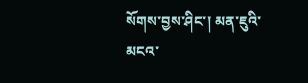སོགས་བྱས་ཤིང་། མན་ཇུའི་མངའ་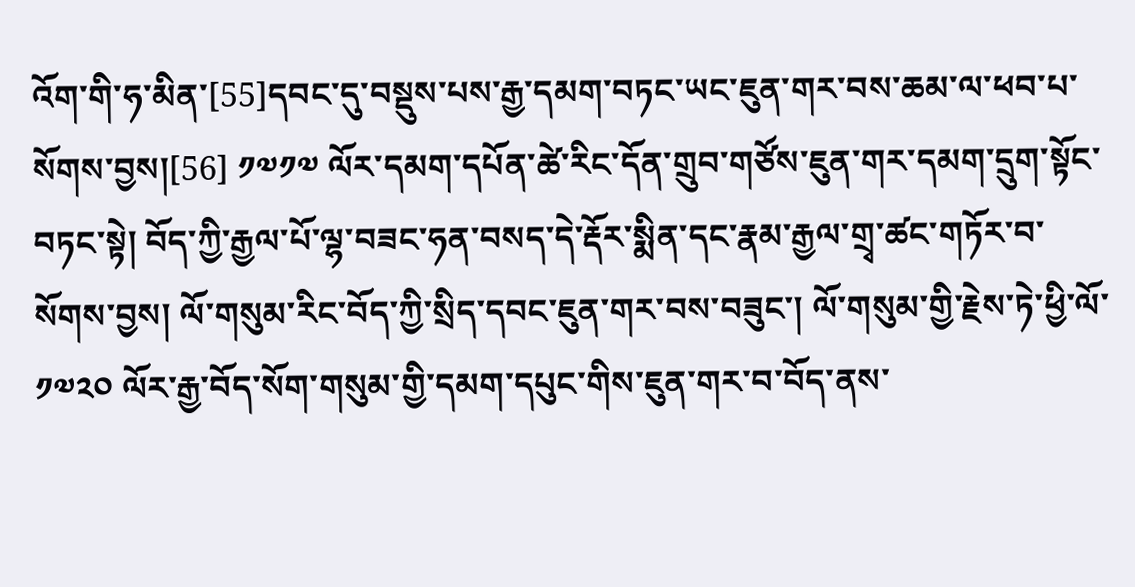འོག་གི་ཧ་མིན་[55]དབང་དུ་བསྡུས་པས་རྒྱ་དམག་བཏང་ཡང་ཇུན་གར་བས་ཆམ་ལ་ཕབ་པ་སོགས་བྱས།[56] ༡༧༡༧ ལོར་དམག་དཔོན་ཚེ་རིང་དོན་གྲུབ་གཙོས་ཇུན་གར་དམག་དྲུག་སྟོང་བཏང་སྟེ། བོད་ཀྱི་རྒྱལ་པོ་ལྷ་བཟང་ཧན་བསད་དེ་རྡོར་སྨིན་དང་རྣམ་རྒྱལ་གྲྭ་ཚང་གཏོར་བ་སོགས་བྱས། ལོ་གསུམ་རིང་བོད་ཀྱི་སྲིད་དབང་ཇུན་གར་བས་བཟུང་། ལོ་གསུམ་གྱི་རྗེས་ཏེ་ཕྱི་ལོ་ ༡༧༢༠ ལོར་རྒྱ་བོད་སོག་གསུམ་གྱི་དམག་དཔུང་གིས་ཇུན་གར་བ་བོད་ནས་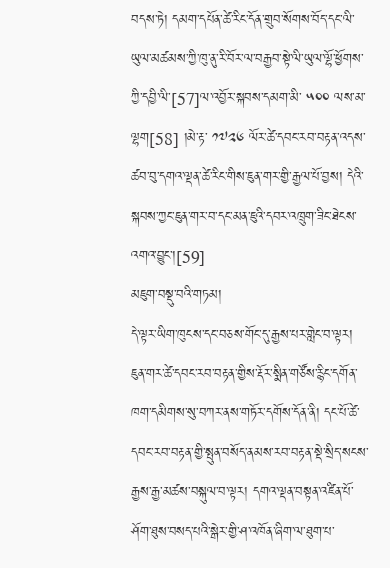བདས་ཏེ། དམག་དཔོན་ཚེ་རིང་དོན་གྲུབ་སོགས་བོད་དང་ལི་ཡུལ་མཚམས་ཀྱི་ཁུ་ནུ་རི་བོར་ལ་བརྒྱབ་སྟེ་ལི་ཡུལ་ལྷོ་ཕྱོགས་ཀྱི་དབྱི་ལི་[57]ལ་འབྱོར་སྐབས་དམག་མི་ ༥༠༠ ལས་མ་ལྷག[58] །མེ་རྟ་ ༡༧༢༦ ལོར་ཚེ་དབང་རབ་བརྟན་འདས་ཚབ་བུ་དགའ་ལྡན་ཚེ་རིང་གིས་ཇུན་གར་གྱི་རྒྱལ་པོ་བྱས། དེའི་སྐབས་ཀྱང་ཇུན་གར་བ་དང་མན་ཇུའི་དབར་འཁྲུག་ཟིང་ཐེངས་འགའ་བྱུང་།[59]
མཇུག་བསྡུ་བའི་གཏམ།
དེ་ལྟར་ཡིག་ཁུངས་དང་བཅས་གོང་དུ་རྒྱས་པར་གླེང་བ་ལྟར། ཇུན་གར་ཚེ་དབང་རབ་བརྟན་གྱིས་རྡོར་སྨིན་གཙོས་རྙིང་དགོན་ཁག་དམིགས་སུ་བཀར་ནས་གཏོར་དགོས་དོན་ནི། དང་པོ་ཚེ་དབང་རབ་བརྟན་གྱི་སྤུན་བསོད་ནམས་རབ་བརྟན་སྡེ་སྲིད་སངས་རྒྱས་རྒྱ་མཚས་བསྐུལ་བ་ལྟར། དགའ་ལྡན་བསྟན་འཛིན་པོ་ཤོག་ཐུས་བསད་པའི་སྒེར་གྱི་ཤ་འཁོན་ཞིག་ལ་ཐུག་པ་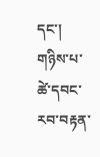དང་། གཉིས་པ་ཚེ་དབང་རབ་བརྟན་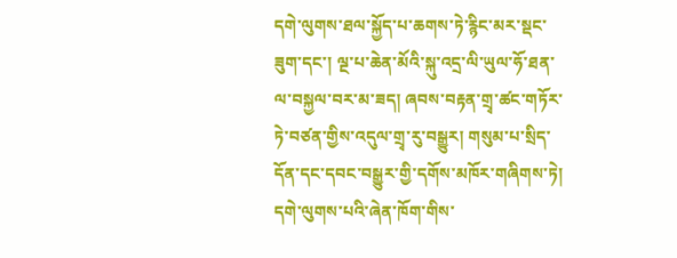དགེ་ལུགས་ཐལ་སྐྱོད་པ་ཆགས་ཏེ་རྙིང་མར་སྡང་ཟུག་དང་། ལྔ་པ་ཆེན་མོའི་སྐུ་འདྲ་ལི་ཡུལ་ཧོ་ཐན་ལ་བསྐྱལ་བར་མ་ཟད། ཞབས་བརྟན་གྲྭ་ཚང་གཏོར་ཏེ་བཙན་གྱིས་འདུལ་གྲྭ་རུ་བསྒྱུར། གསུམ་པ་སྲིད་དོན་དང་དབང་བསྒྱུར་གྱི་དགོས་མཁོར་གཞིགས་ཏེ། དགེ་ལུགས་པའི་ཞེན་ཁོག་གིས་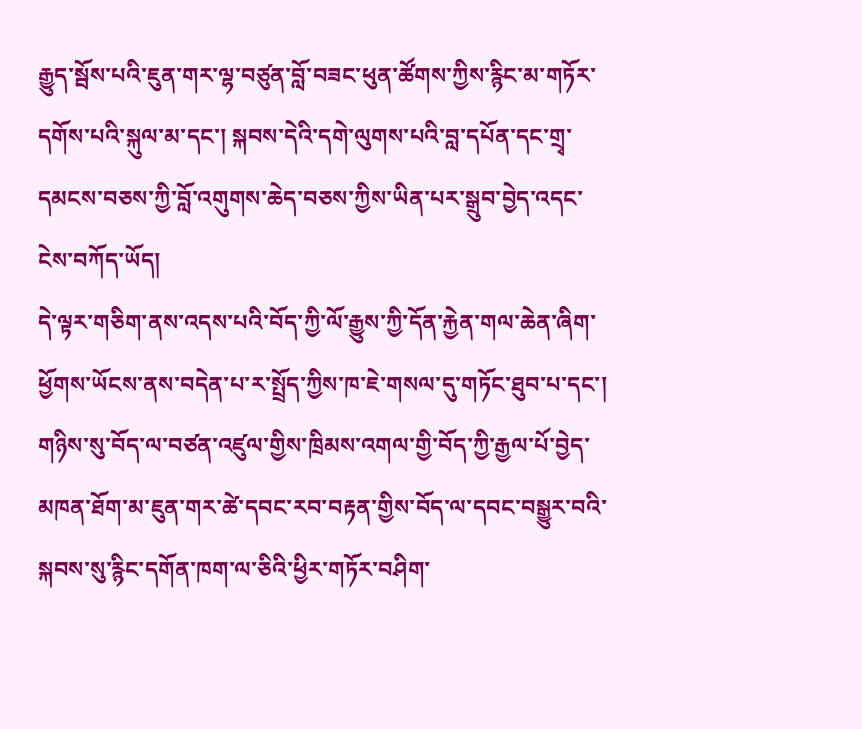རྒྱུད་སྦོས་པའི་ཇུན་གར་ལྷ་བཙུན་བློ་བཟང་ཕུན་ཚོགས་ཀྱིས་རྙིང་མ་གཏོར་དགོས་པའི་སྐུལ་མ་དང་། སྐབས་དེའི་དགེ་ལུགས་པའི་བླ་དཔོན་དང་གྲྭ་དམངས་བཅས་ཀྱི་བློ་འགུགས་ཆེད་བཅས་ཀྱིས་ཡིན་པར་སྒྲུབ་བྱེད་འདང་ངེས་བཀོད་ཡོད།
དེ་ལྟར་གཅིག་ནས་འདས་པའི་བོད་ཀྱི་ལོ་རྒྱུས་ཀྱི་དོན་རྐྱེན་གལ་ཆེན་ཞིག་ཕྱོགས་ཡོངས་ནས་བདེན་པ་ར་སྤྲོད་ཀྱིས་ཁ་ཇེ་གསལ་དུ་གཏོང་ཐུབ་པ་དང་། གཉིས་སུ་བོད་ལ་བཙན་འཛུལ་གྱིས་ཁྲིམས་འགལ་གྱི་བོད་ཀྱི་རྒྱལ་པོ་བྱེད་མཁན་ཐོག་མ་ཇུན་གར་ཚེ་དབང་རབ་བརྟན་གྱིས་བོད་ལ་དབང་བསྒྱུར་བའི་སྐབས་སུ་རྙིང་དགོན་ཁག་ལ་ཅིའི་ཕྱིར་གཏོར་བཤིག་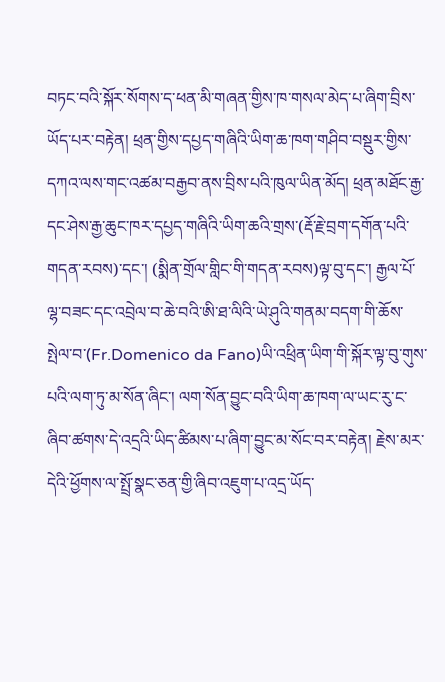བཏང་བའི་སྐོར་སོགས་ད་ཕན་མི་གཞན་གྱིས་ཁ་གསལ་མེད་པ་ཞིག་བྲིས་ཡོད་པར་བརྟེན། ཕྲན་གྱིས་དཔྱད་གཞིའི་ཡིག་ཆ་ཁག་གཤིབ་བསྡུར་གྱིས་དཀའ་ལས་གང་འཚམ་བརྒྱབ་ནས་བྲིས་པའི་ཁུལ་ཡིན་མོད། ཕྲན་མཐོང་རྒྱ་དང་ཤེས་རྒྱ་ཆུང་ཁར་དཔྱད་གཞིའི་ཡིག་ཆའི་གྲས་(རྡོ་རྗེ་བྲག་དགོན་པའི་གདན་རབས)་དང་། (སྨིན་གྲོལ་གླིང་གི་གདན་རབས)ལྟ་བུ་དང་། རྒྱལ་པོ་ལྷ་བཟང་དང་འབྲེལ་བ་ཆེ་བའི་ཨི་ཐ་ལིའི་ཡེ་ཤུའི་གནམ་བདག་གི་ཆོས་སྤེལ་བ་(Fr.Domenico da Fano)ཡི་འཕྲིན་ཡིག་གི་སྐོར་ལྟ་བུ་གུས་པའི་ལག་ཏུ་མ་སོན་ཞིང་། ལག་སོན་བྱུང་བའི་ཡིག་ཆ་ཁག་ལ་ཡང་རུ་ང་ཞིབ་ཚགས་དེ་འདྲའི་ཡིད་ཚིམས་པ་ཞིག་བྱུང་མ་སོང་བར་བརྟེན། རྗེས་མར་དེའི་ཕྱོགས་ལ་སྤྲོ་སྣང་ཅན་གྱི་ཞིབ་འཇུག་པ་འདྲ་ཡོད་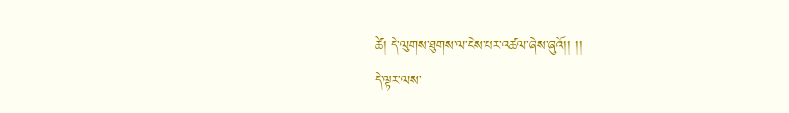ཚེ། དེ་ལུགས་ཐུགས་ལ་ངེས་པར་འཚལ་ཞེས་ཞུའོ།། །།
དེ་ལྟར་ལས་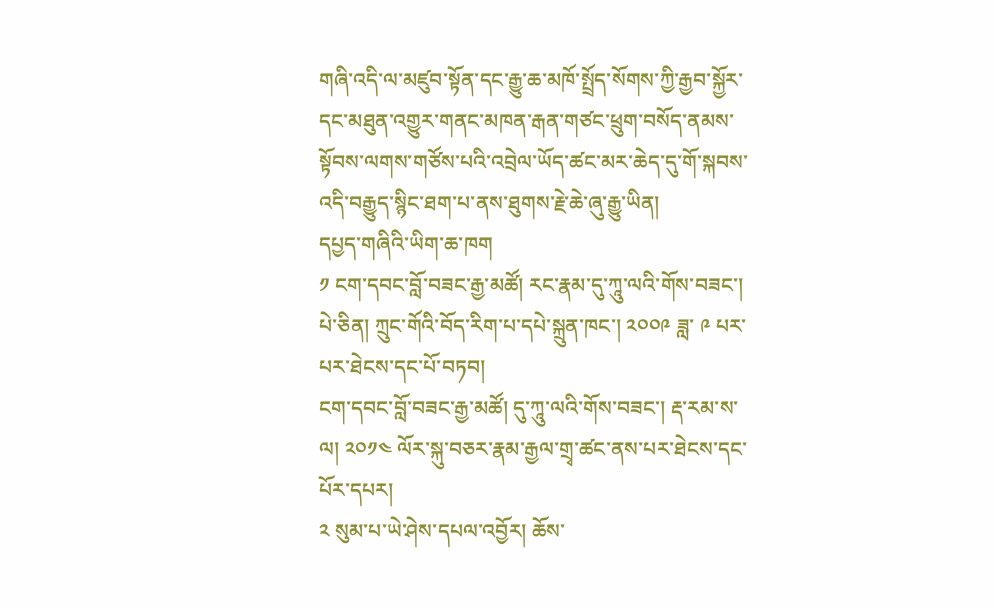གཞི་འདི་ལ་མཛུབ་སྟོན་དང་རྒྱུ་ཆ་མཁོ་སྤྲོད་སོགས་ཀྱི་རྒྱབ་སྐྱོར་དང་མཐུན་འགྱུར་གནང་མཁན་རྒན་གཙང་ཕྲུག་བསོད་ནམས་སྟོབས་ལགས་གཙོས་པའི་འབྲེལ་ཡོད་ཚང་མར་ཆེད་དུ་གོ་སྐབས་འདི་བརྒྱུད་སྙིང་ཐག་པ་ནས་ཐུགས་རྗེ་ཆེ་ཞུ་རྒྱུ་ཡིན།
དཔྱད་གཞིའི་ཡིག་ཆ་ཁག
༡ ངག་དབང་བློ་བཟང་རྒྱ་མཚོ། རང་རྣམ་དུ་ཀཱུ་ལའི་གོས་བཟང་། པེ་ཅིན། ཀྲུང་གོའི་བོད་རིག་པ་དཔེ་སྐྲུན་ཁང་། ༢༠༠༩ ཟླ་ ༩ པར་པར་ཐེངས་དང་པོ་བཏབ།
ངག་དབང་བློ་བཟང་རྒྱ་མཚོ། དུ་ཀཱུ་ལའི་གོས་བཟང་། རྡ་རམ་ས་ལ། ༢༠༡༤ ལོར་སྐུ་བཅར་རྣམ་རྒྱལ་གྲྭ་ཚང་ནས་པར་ཐེངས་དང་པོར་དཔར།
༢ སུམ་པ་ཡེ་ཤེས་དཔལ་འབྱོར། ཆོས་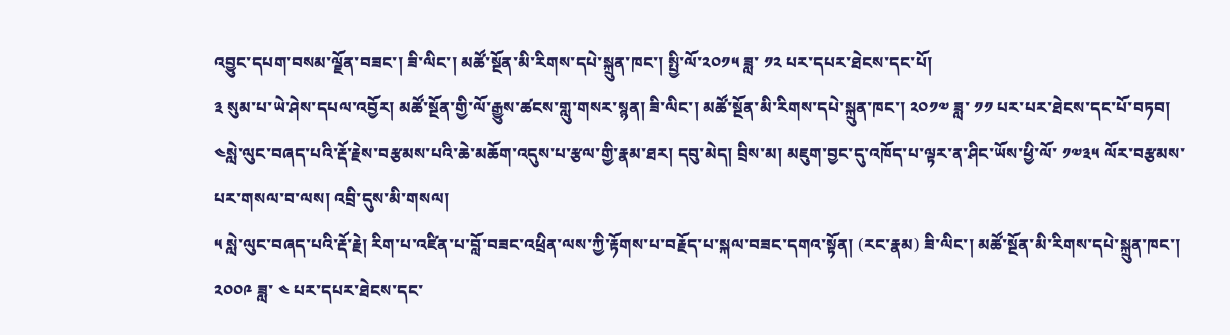འབྱུང་དཔག་བསམ་ལྗོན་བཟང་། ཟི་ལིང་། མཚོ་སྔོན་མི་རིགས་དཔེ་སྐྲུན་ཁང་། སྤྱི་ལོ་༢༠༡༥ ཟླ་ ༡༢ པར་དཔར་ཐེངས་དང་པོ།
༣ སུམ་པ་ཡེ་ཤེས་དཔལ་འབྱོར། མཚོ་སྔོན་གྱི་ལོ་རྒྱུས་ཚངས་གླུ་གསར་སྙན། ཟི་ལིང་། མཚོ་སྔོན་མི་རིགས་དཔེ་སྐྲུན་ཁང་། ༢༠༡༧ ཟླ་ ༡༡ པར་པར་ཐེངས་དང་པོ་བཏབ།
༤སླེ་ལུང་བཞད་པའི་རྡོ་རྗེས་བརྩམས་པའི་ཆེ་མཆོག་འདུས་པ་རྩལ་གྱི་རྣམ་ཐར། དབུ་མེད། བྲིས་མ། མཇུག་བྱང་དུ་འཁོད་པ་ལྟར་ན་ཤིང་ཡོས་ཕྱི་ལོ་ ༡༧༣༥ ལོར་བརྩམས་པར་གསལ་བ་ལས། འབྲི་དུས་མི་གསལ།
༥ སླེ་ལུང་བཞད་པའི་རྡོ་རྗེ། རིག་པ་འཛིན་པ་བློ་བཟང་འཕྲིན་ལས་ཀྱི་རྟོགས་པ་བརྗོད་པ་སྐལ་བཟང་དགའ་སྟོན། (རང་རྣམ) ཟི་ལིང་། མཚོ་སྔོན་མི་རིགས་དཔེ་སྐྲུན་ཁང་། ༢༠༠༩ ཟླ་ ༤ པར་དཔར་ཐེངས་དང་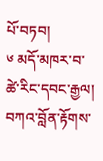པོ་བཏབ།
༦ མདོ་མཁར་བ་ཚེ་རིང་དབང་རྒྱལ། བཀའ་བློན་རྟོགས་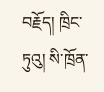བརྗོད། ཁྲིང་ཏུའུ། སི་ཁྲོན་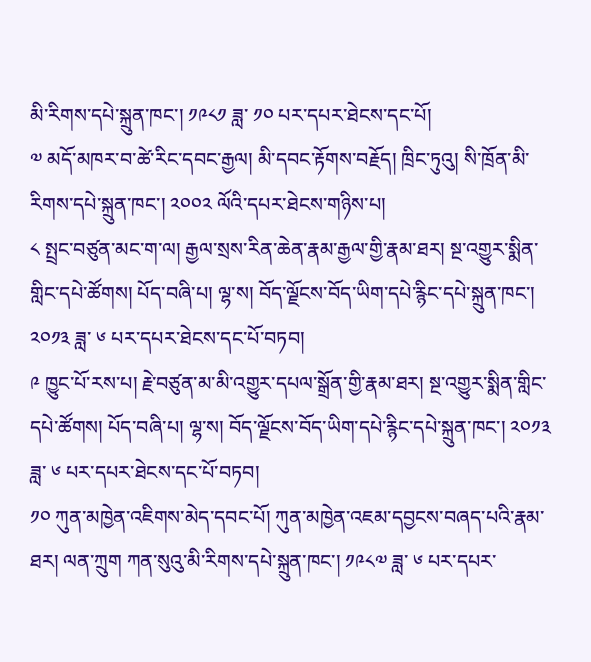མི་རིགས་དཔེ་སྐྲུན་ཁང་། ༡༩༨༡ ཟླ་ ༡༠ པར་དཔར་ཐེངས་དང་པོ།
༧ མདོ་མཁར་བ་ཚེ་རིང་དབང་རྒྱལ། མི་དབང་རྟོགས་བརྗོད། ཁྲིང་ཏུའུ། སི་ཁྲོན་མི་རིགས་དཔེ་སྐྲུན་ཁང་། ༢༠༠༢ ལོའི་དཔར་ཐེངས་གཉིས་པ།
༨ སྤྲང་བཙུན་མང་ག་ལ། རྒྱལ་སྲས་རིན་ཆེན་རྣམ་རྒྱལ་གྱི་རྣམ་ཐར། སྔ་འགྱུར་སྨིན་གླིང་དཔེ་ཚོགས། པོད་བཞི་པ། ལྷ་ས། བོད་ལྗོངས་བོད་ཡིག་དཔེ་རྙིང་དཔེ་སྐྲུན་ཁང་། ༢༠༡༣ ཟླ་ ༦ པར་དཔར་ཐེངས་དང་པོ་བཏབ།
༩ ཁྱུང་པོ་རས་པ། རྗེ་བཙུན་མ་མི་འགྱུར་དཔལ་སྒྲོན་གྱི་རྣམ་ཐར། སྔ་འགྱུར་སྨིན་གླིང་དཔེ་ཚོགས། པོད་བཞི་པ། ལྷ་ས། བོད་ལྗོངས་བོད་ཡིག་དཔེ་རྙིང་དཔེ་སྐྲུན་ཁང་། ༢༠༡༣ ཟླ་ ༦ པར་དཔར་ཐེངས་དང་པོ་བཏབ།
༡༠ ཀུན་མཁྱེན་འཇིགས་མེད་དབང་པོ། ཀུན་མཁྱེན་འཇམ་དབྱངས་བཞད་པའི་རྣམ་ཐར། ལན་ཀྲུག ཀན་སུའུ་མི་རིགས་དཔེ་སྐྲུན་ཁང་། ༡༩༨༧ ཟླ་ ༦ པར་དཔར་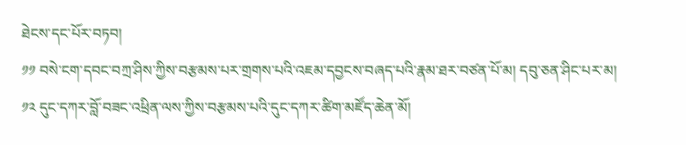ཐེངས་དང་པོར་བཏབ།
༡༡ བསེ་ངག་དབང་བཀྲ་ཤིས་ཀྱིས་བརྩམས་པར་གྲགས་པའི་འཇམ་དབྱངས་བཞད་པའི་རྣམ་ཐར་བཙན་པོ་མ། དབུ་ཅན་ཤིང་པར་མ།
༡༢ དུང་དཀར་བློ་བཟང་འཕྲིན་ལས་ཀྱིས་བརྩམས་པའི་དུང་དཀར་ཚིག་མཛོད་ཆེན་མོ།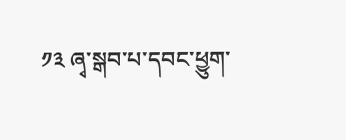༡༣ ཞྭ་སྒབ་པ་དབང་ཕྱུག་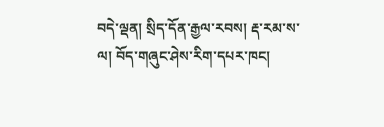བདེ་ལྡན། སྲིད་དོན་རྒྱལ་རབས། རྡ་རམ་ས་ལ། བོད་གཞུང་ཤེས་རིག་དཔར་ཁང།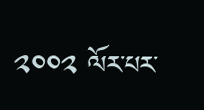༢༠༠༢ ལོར་པར་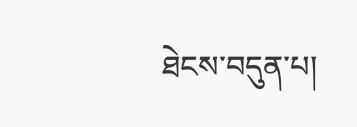ཐེངས་བདུན་པ།